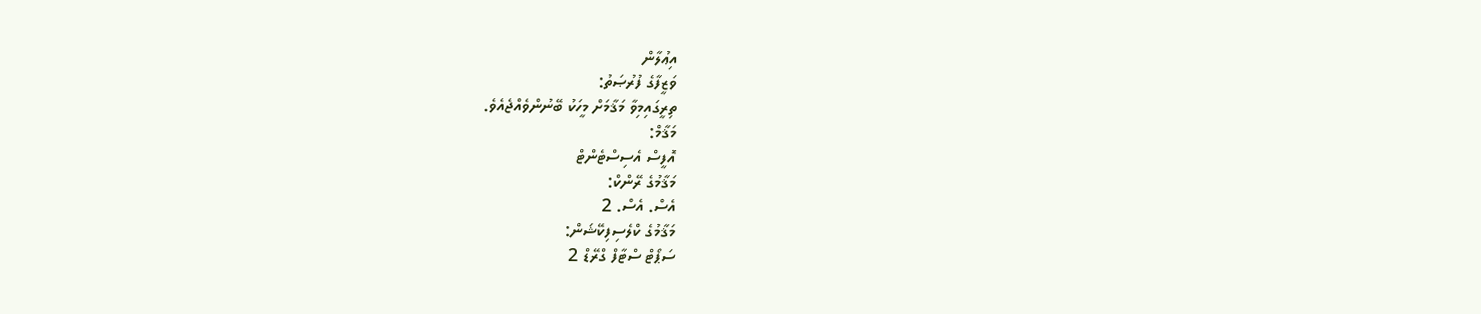އިޢުލާން
ވަޒީފާގެ ފުރުޞަތު:
ތިރީގައިމިވާ މަޤާމަށް މީހަކު ބޭނުންވެއްޖެއެވެ.
މަޤާމް:
އޮފީސް އެސިސްޓެންޓް
މަޤާމުގެ ރޭންކް:
އެސް. އެސް. 2
މަޤާމުގެ ކްލެސިފިކޭޝަން:
ސަޕޯޓް ސްޓާފް ގްރޭޑް 2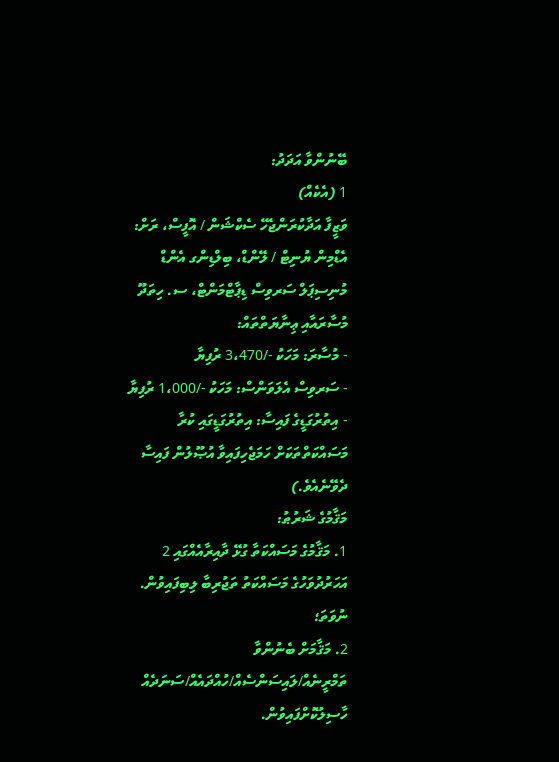ބޭނުންވާ އަދަދު:
1 (އެކެއް)
ވަޒީފާ އަދާކުރަންޖެހޭ ސެކްޝަން / އޮފީސް، ރަށް:
އެޑްމިން ޔުނިޓް / ލޭންޑް، ބިލްޑިންގ އެންޑް މުނިސިޕަލް ސަރވިސް ޑިޕާޓްމަންޓް، ސ. ހިތަދޫ
މުސާރައާއި ޢިނާޔަތްތައް:
- މުސާރަ: މަހަކު -/3،470 ރުފިޔާ
- ސަރވިސް އެލަވަންސް: މަހަކު -/1،000 ރުފިޔާ
- އިތުރުގަޑީގެ ފައިސާ: އިތުރުގަޑީގައި ކުރާ މަސައްކަތްތަކަށް ހަމަޖެހިފައިވާ އުޞޫލުން ފައިސާ ދެވޭނެއެވެ.)
މަޤާމުގެ ޝަރުޠު:
1. މަޤާމުގެ މަސައްކަތާ ގުޅޭ ދާއިރާއެއްގައި 2 އަހަރުދުވަހުގެ މަސައްކަތު ތަޖުރިބާ ލިބިފައިވުން. ނުވަތަ؛
2. މަޤާމަށް ބެނުންވާ ތަމްރީނެއް/ލައިސަންސެއް/ހުއްދައެއް/ސަނަދެއް ހާސިލުކޮށްފައިވުން.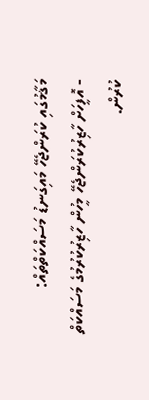މަޤާމުގައި ކުރަންޖެހޭ މައިގަނޑު މަސައްކަތްތައް:
- އޮފީހަށް ހާޒިރުކުރަންޖެހޭ މީހުން ހާޒިރުކުރުމުގެ މަސައްކަތް ކުރުން.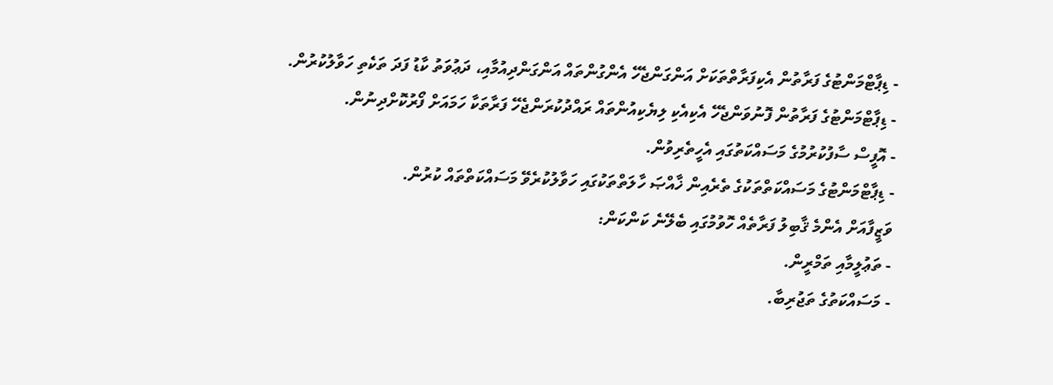- ޑިޕާޓްމަންޓުގެ ފަރާތުން އެކިފަރާތްތަކަށް އަންގަންޖެހޭ އެންގުންތައް އަންގަންދިއުމާއި، ދަޢުވަތު ކާޑު ފަދަ ތަކެތި ހަވާލުކުރުން.
- ޑިޕާޓްމަންޓުގެ ފަރާތުން ފޮނުވަންޖެހޭ އެކިއެކި ލިޔެކިއުންތައް ރައްދުކުރަންޖެހޭ ފަރާތަކާ ހަމައަށް ފޯރުކޮށްދިނުން.
- އޮފީސް ސާފުކުރުމުގެ މަސައްކަތުގައި އެހީތެރިވުން.
- ޑިޕާޓްމަންޓުގެ މަސައްކަތްތަކުގެ ތެރެއިން ޚާއްޞަ ހާލަތްތަކުގައި ހަވާލުކުރެވޭ މަސައްކަތްތައް ކުރުން.
ވަޒީފާއަށް އެންމެ ޤާބިލު ފަރާތެއް ހޮވުމުގައި ބެލޭނެ ކަންކަން:
- ތަޢުލީމާއި ތަމްރީން.
- މަސައްކަތުގެ ތަޖުރިބާ.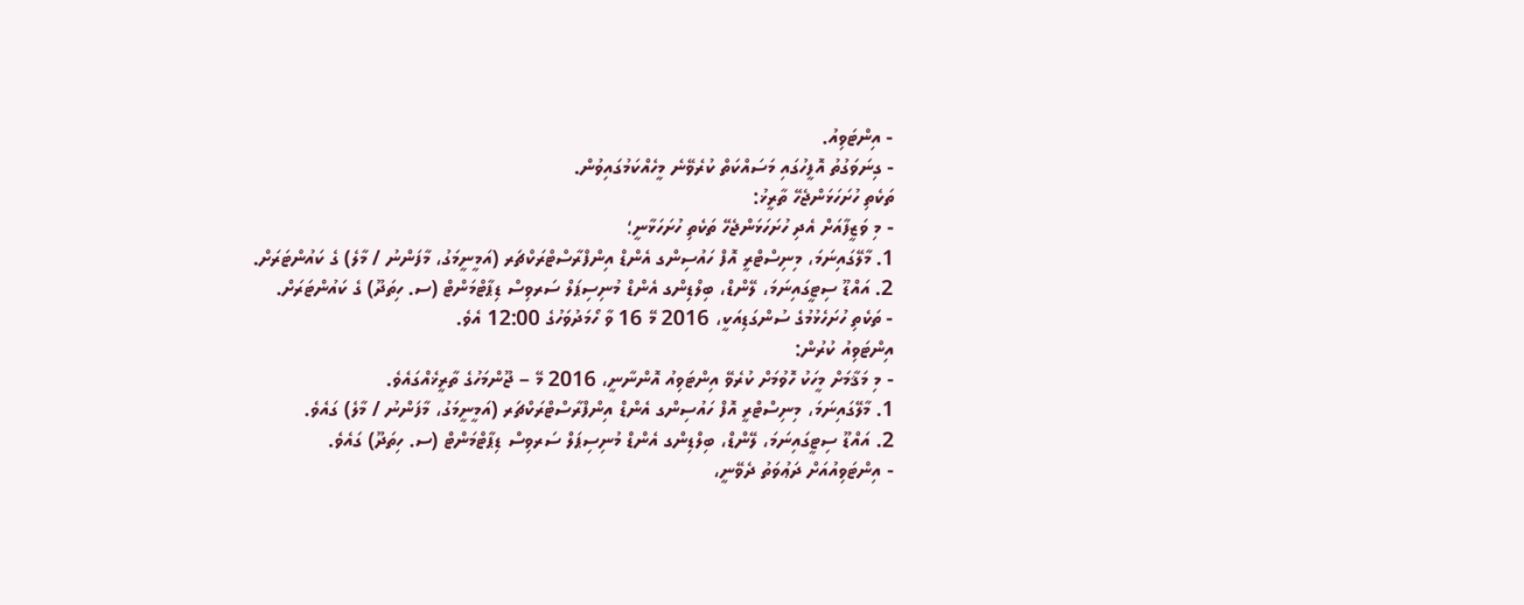- އިންޓަވިއު.
- ގިނަވަގުތު އޮފީހުގައި މަސައްކަތް ކުރެވޭނެ މީހެއްކަމުގައިވުން.
ތަކެތި ހުށަހަޅަންޖެހޭ ތާރީޚު:
- މި ވަޒީފާއަށް އެދި ހުށަހަޅަންޖެހޭ ތަކެތި ހުށަހަޅާނީ؛
1. މާލޭގައިނަމަ، މިނިސްޓްރީ އޮފް ހައުސިންގ އެންޑް އިންފްރާސްޓްރަކްޗަރ (އަމީނީމަގު، މާފަންނު / މާލެ) ގެ ކައުންޓަރަށް.
2. އައްޑޫ ސިޓީގައިނަމަ، ލޭންޑް، ބިލްޑިންގ އެންޑް މުނިސިޕަލް ސަރވިސް ޑިޕާޓްމަންޓް (ސ. ހިތަދޫ) ގެ ކައުންޓަރަށް.
- ތަކެތި ހުށަހެޅުމުގެ ސުންގަޑިއަކީ، 2016 މޭ 16 ވާ ހޯމަދުވަހުގެ 12:00 އެވެ.
އިންޓަވިއު ކުރުން:
- މި މަޤާމަށް މީހަކު ހޮވުމަށް ކުރެވޭ އިންޓަވިއު އޮންނާނީ، 2016 މޭ – ޖޫންމަހުގެ ތާރީޚެއްގައެވެ.
1. މާލޭގައިނަމަ، މިނިސްޓްރީ އޮފް ހައުސިންގ އެންޑް އިންފްރާސްޓްރަކްޗަރ (އަމީނީމަގު، މާފަންނު / މާލެ) ގައެވެ.
2. އައްޑޫ ސިޓީގައިނަމަ، ލޭންޑް، ބިލްޑިންގ އެންޑް މުނިސިޕަލް ސަރވިސް ޑިޕާޓްމަންޓް (ސ. ހިތަދޫ) ގައެވެ.
- އިންޓަވިއުއަށް ދަޢުވަތު ދެވޭނީ،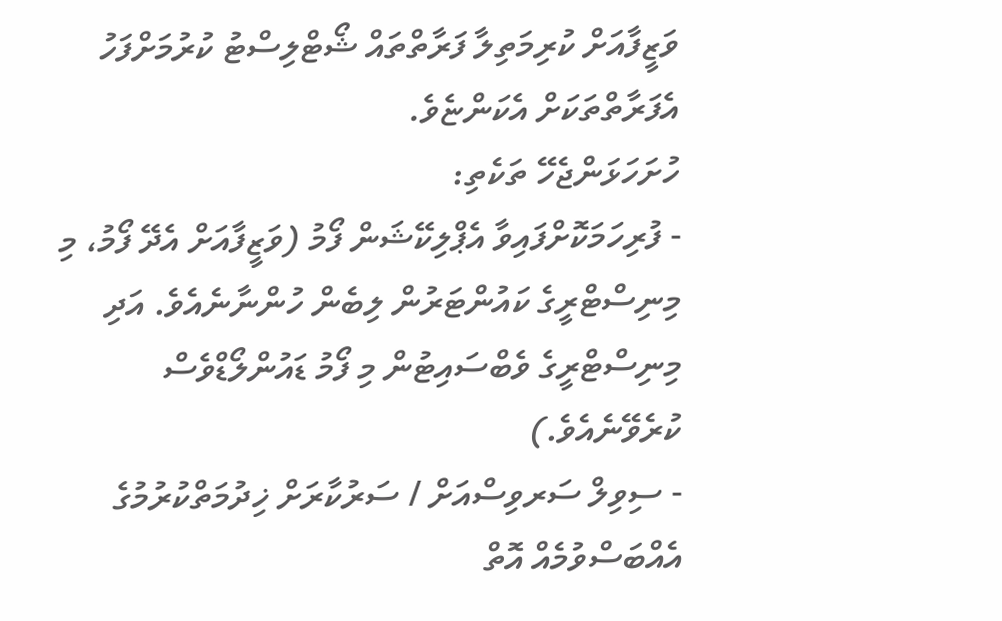ވަޒީފާއަށް ކުރިމަތިލާ ފަރާތްތައް ޝޯޓްލިސްޓު ކުރުމަށްފަހު އެފަރާތްތަކަށް އެކަންޏެވެ.
ހުށަހަޅަންޖެހޭ ތަކެތި:
- ފުރިހަމަކޮށްފައިވާ އެޕްލިކޭޝަން ފޯމު (ވަޒީފާއަށް އެދޭ ފޯމު، މި މިނިސްޓްރީގެ ކައުންޓަރުން ލިބެން ހުންނާނެއެވެ. އަދި މިނިސްޓްރީގެ ވެބްސައިޓުން މި ފޯމު ޑައުންލޯޑްވެސް ކުރެވޭނެއެވެ.)
- ސިވިލް ސަރވިސްއަށް / ސަރުކާރަށް ޚިދުމަތްކުރުމުގެ އެއްބަސްވުމެއް އޮތް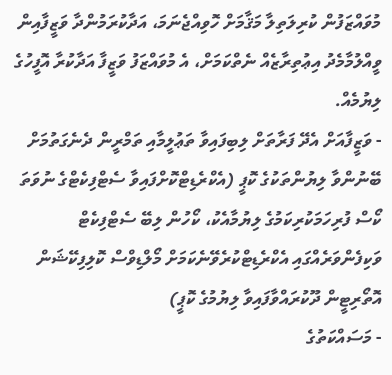މުވައްޒަފުން ކުރިލަތިލާ މަޤާމަށް ހޮވިއްޖެނަމަ، އަދާކުރަމުންދާ ވަޒީފާއިން ވީއްލުމާމެދު އިޢުތިރާޒެއް ނެތްކަމަށް، އެ މުވައްޒަފު ވަޒީފާ އަދާކުރާ އޮފީހުގެ ލިޔުމެއް.
- ވަޒީފާއަށް އެދޭ ފަރާތަށް ލިބިފައިވާ ތަޢުލީމާއި ތަމްރީން ދެނެގަތުމަށް ބޭނުންވާ ލިޔުންތަކުގެ ކޮޕީ (އެކްރެޑިޓްކޮށްފައިވާ ސެޓްފިކެޓްގެ ނުވަތަ ކޯސް ފުރިހަމަކުރިކަމުގެ ލިޔުމާއެކު، ކޯހުން ލިބޭ ސެޓްފިކެޓް ވަކިފެންވަރެއްގައި އެކްރެޑިޓްކުރެވޭނެކަމަށް މޯލްޑިވްސް ކޮލިފިކޭޝަން އޮތޯރިޓީން ދޫކުރައްވާފައިވާ ލިޔުމުގެ ކޮޕީ)
- މަސައްކަތުގެ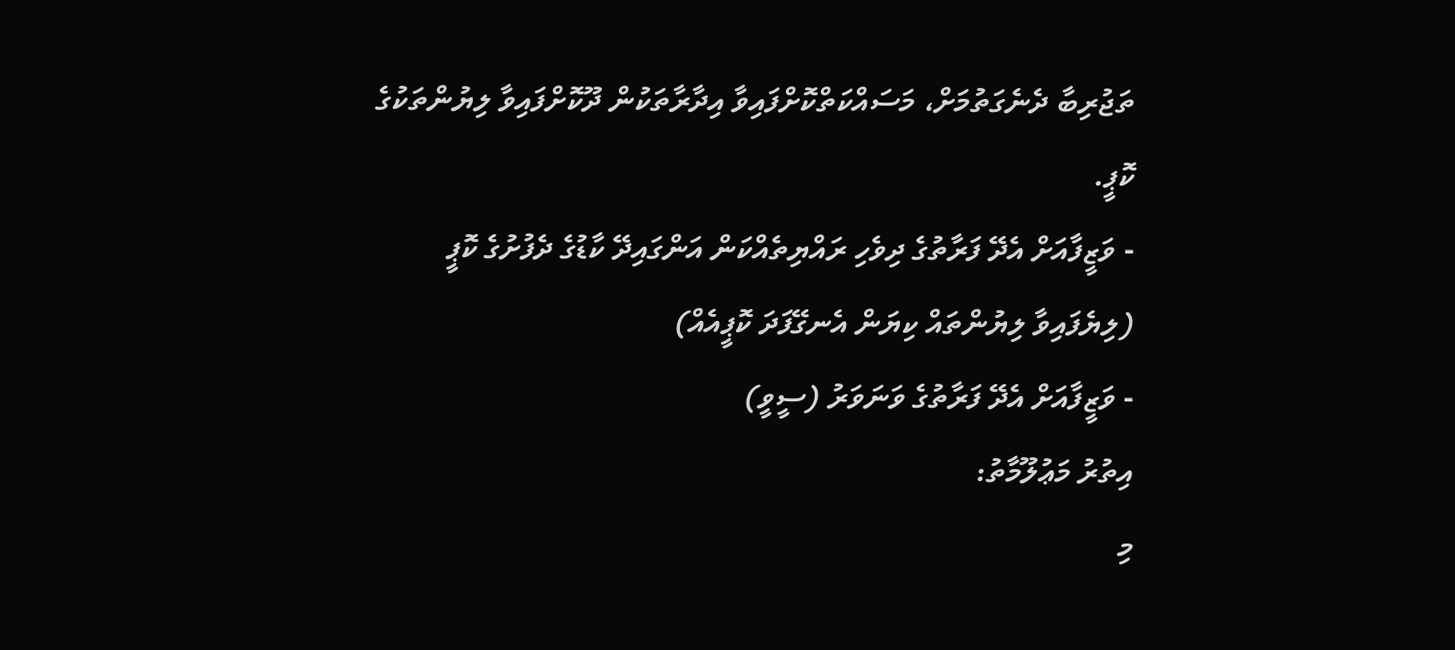ތަޖުރިބާ ދެނެގަތުމަށް، މަސައްކަތްކޮށްފައިވާ އިދާރާތަކުން ދޫކޮށްފައިވާ ލިޔުންތަކުގެ ކޮޕީ.
- ވަޒީފާއަށް އެދޭ ފަރާތުގެ ދިވެހި ރައްޔިތެއްކަން އަންގައިދޭ ކާޑުގެ ދެފުށުގެ ކޮޕީ (ލިޔެފައިވާ ލިޔުންތައް ކިޔަން އެނގޭފަދަ ކޮޕީއެއް)
- ވަޒީފާއަށް އެދޭ ފަރާތުގެ ވަނަވަރު (ސީވީ)
އިތުރު މަޢުލޫމާތު:
މި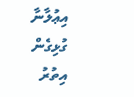އިޢުލާނާ ގުޅިގެން އިތުރު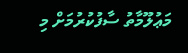މަޢުލޫމާތު ސާފުކުރުމަށް މި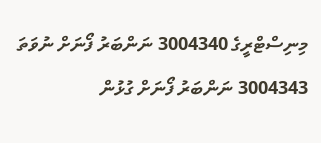މިނިސްޓްރީގެ 3004340 ނަންބަރު ފޯނަށް ނުވަތަ 3004343 ނަންބަރު ފޯނަށް ގުޅުން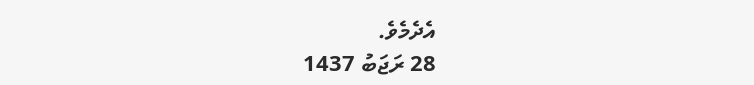އެދެމެވެ.
28 ރަޖަބު 1437